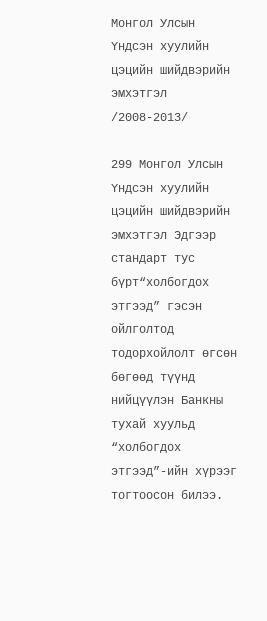Монгол Улсын Үндсэн хуулийн цэцийн шийдвэрийн эмхэтгэл /2008-2013/

299 Монгол Улсын Үндсэн хуулийн цэцийн шийдвэрийн эмхэтгэл Эдгээр стандарт тус бүрт“холбогдох этгээд” гэсэн ойлголтод тодорхойлолт өгсөн бөгөөд түүнд нийцүүлэн Банкны тухай хуульд “холбогдох этгээд”-ийн хүрээг тогтоосон билээ.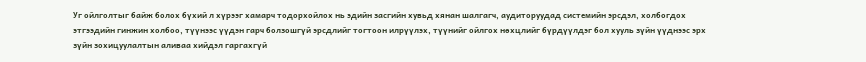Уг ойлголтыг байж болох бүхий л хүрээг хамарч тодорхойлох нь эдийн засгийн хувьд хянан шалгагч, аудиторуудад системийн эрсдэл, холбогдох этгээдийн гинжин холбоо, түүнээс үүдэн гарч болзошгүй эрсдлийг тогтоон илрүүлэх, түүнийг ойлгох нөхцлийг бүрдүүлдэг бол хууль зүйн үүднээс эрх зүйн зохицуулалтын аливаа хийдэл гаргахгүй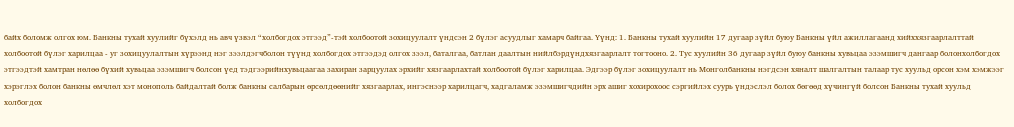байх боломж олгох юм. Банкны тухай хуулийг бүхэлд нь авч үзвэл “холбогдох этгээд”-тэй холбоотой зохицуулалт үндсэн 2 бүлэг асуудлыг хамарч байгаа. Үүнд: 1. Банкны тухай хуулийн 17 дугаар зүйл буюу Банкны үйл ажиллагаанд хийххязгаарлалттай холбоотой бүлэг харилцаа - уг зохицуулалтын хүрээнд нэг зээлдэгчболон түүнд холбогдох этгээдэд олгох зээл, баталгаа, батлан даалтын нийлбэрдүндхязгаарлалт тогтооно. 2. Тус хуулийн 36 дугаар зүйл буюу банкны хувьцаа эзэмшигч дангаар болонхолбогдох этгээдтэй хамтран нөлөө бүхий хувьцаа эзэмшигч болсон үед тэдгээрийнхувьцаагаа захиран зарцуулах эрхийг хязгаарлахтай холбоотой бүлэг харилцаа. Эдгээр бүлэг зохицуулалт нь Монголбанкны нэгдсэн хяналт шалгалтын талаар тус хуульд орсон хэм хэмжээг хэрэглэх болон банкны өмчлөл хэт монополь байдалтай болж банкны салбарын өрсөлдөөнийг хязгаарлах, ингэснээр харилцагч, хадгаламж эзэмшигчдийн эрх ашиг хохирохоос сэргийлэх суурь үндэслэл болох бөгөөд хүчингүй болсон Банкны тухай хуульд холбогдох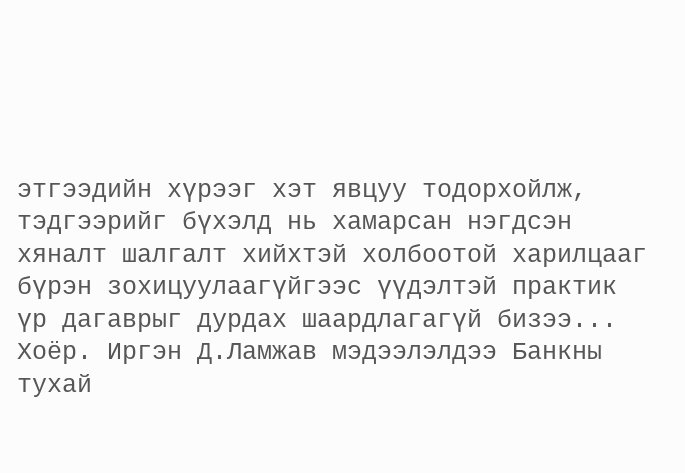этгээдийн хүрээг хэт явцуу тодорхойлж, тэдгээрийг бүхэлд нь хамарсан нэгдсэн хяналт шалгалт хийхтэй холбоотой харилцааг бүрэн зохицуулаагүйгээс үүдэлтэй практик үр дагаврыг дурдах шаардлагагүй бизээ... Хоёр. Иргэн Д.Ламжав мэдээлэлдээ Банкны тухай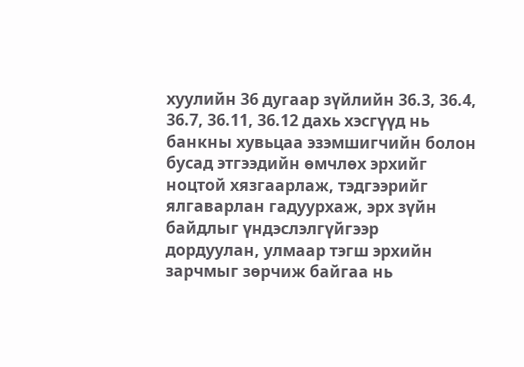хуулийн 36 дугаар зүйлийн 36.3, 36.4, 36.7, 36.11, 36.12 дахь хэсгүүд нь банкны хувьцаа эзэмшигчийн болон бусад этгээдийн өмчлөх эрхийг ноцтой хязгаарлаж, тэдгээрийг ялгаварлан гадуурхаж, эрх зүйн байдлыг үндэслэлгүйгээр дордуулан, улмаар тэгш эрхийн зарчмыг зөрчиж байгаа нь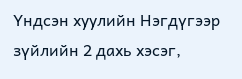Үндсэн хуулийн Нэгдүгээр зүйлийн 2 дахь хэсэг,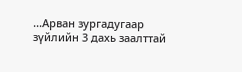...Арван зургадугаар зүйлийн 3 дахь заалттай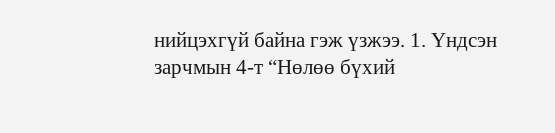нийцэхгүй байна гэж үзжээ. 1. Үндсэн зарчмын 4-т “Нөлөө бүхий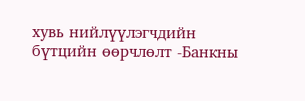хувь нийлүүлэгчдийн бүтцийн өөрчлөлт -Банкны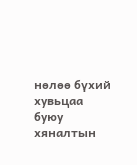нөлөө бүхий хувьцаа буюу хяналтын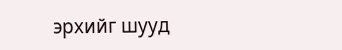эрхийг шууд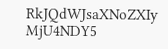RkJQdWJsaXNoZXIy MjU4NDY5